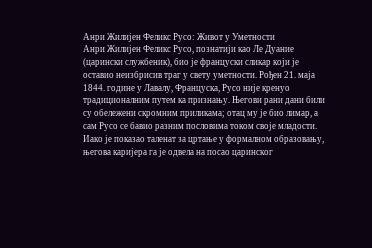Анри Жилијен Феликс Русо: Живот у Уметности
Анри Жилијен Феликс Русо, познатији као Ле Дуание (царински службеник), био је француски сликар који је оставио неизбрисив траг у свету уметности. Рођен 21. маја 1844. године у Лавалу, Француска, Русо није кренуо традиционалним путем ка признању. Његови рани дани били су обележени скромним приликама; отац му је био лимар, а сам Русо се бавио разним пословима током своје младости. Иако је показао таленат за цртање у формалном образовању, његова каријера га је одвела на посао царинског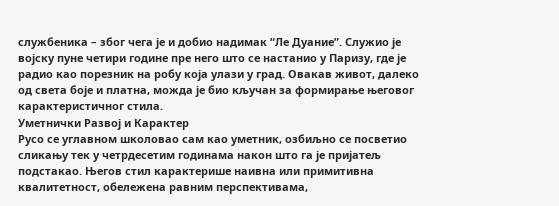службеника – због чега је и добио надимак “Ле Дуание”. Служио је војску пуне четири године пре него што се настанио у Паризу, где је радио као порезник на робу која улази у град. Овакав живот, далеко од света боје и платна, можда је био кључан за формирање његовог карактеристичног стила.
Уметнички Развој и Карактер
Русо се углавном школовао сам као уметник, озбиљно се посветио сликању тек у четрдесетим годинама након што га је пријатељ подстакао. Његов стил карактерише наивна или примитивна квалитетност, обележена равним перспективама,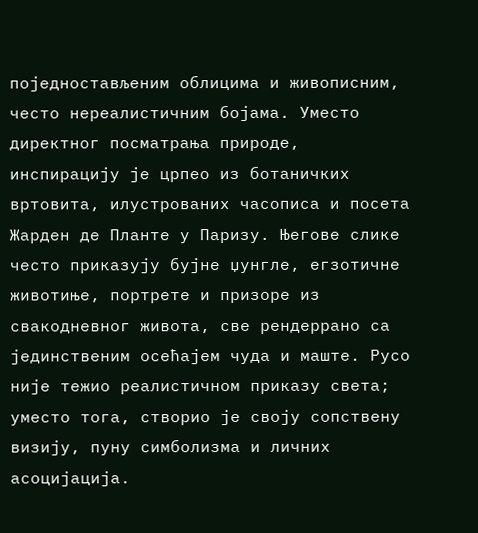поједностављеним облицима и живописним, често нереалистичним бојама. Уместо директног посматрања природе, инспирацију је црпео из ботаничких вртовита, илустрованих часописа и посета Жарден де Планте у Паризу. Његове слике често приказују бујне џунгле, егзотичне животиње, портрете и призоре из свакодневног живота, све рендеррано са јединственим осећајем чуда и маште. Русо није тежио реалистичном приказу света; уместо тога, створио је своју сопствену визију, пуну симболизма и личних асоцијација.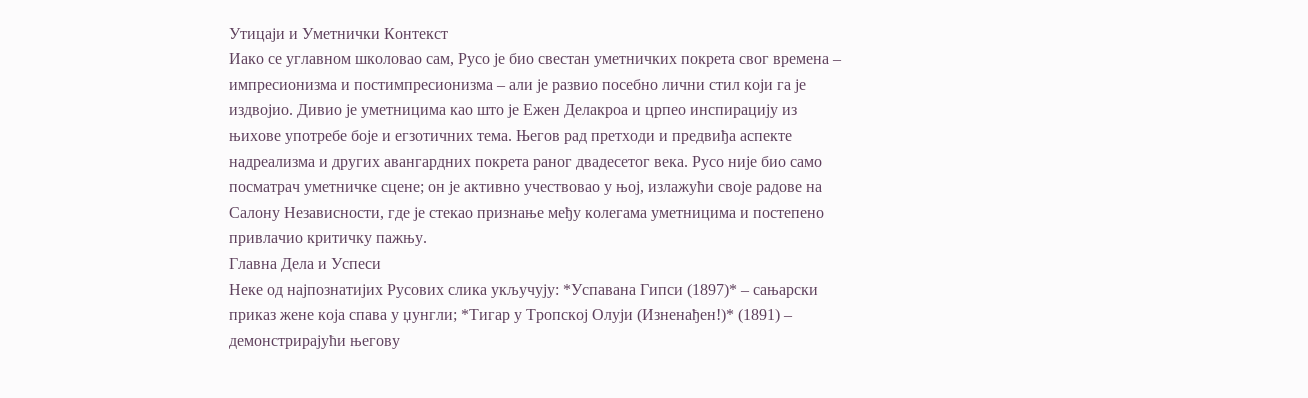Утицаји и Уметнички Контекст
Иако се углавном школовао сам, Русо је био свестан уметничких покрета свог времена – импресионизма и постимпресионизма – али је развио посебно лични стил који га је издвојио. Дивио је уметницима као што је Ежен Делакроа и црпео инспирацију из њихове употребе боје и егзотичних тема. Његов рад претходи и предвиђа аспекте надреализма и других авангардних покрета раног двадесетог века. Русо није био само посматрач уметничке сцене; он је активно учествовао у њој, излажући своје радове на Салону Независности, где је стекао признање међу колегама уметницима и постепено привлачио критичку пажњу.
Главна Дела и Успеси
Неке од најпознатијих Русових слика укључују: *Успавана Гипси (1897)* – сањарски приказ жене која спава у џунгли; *Тигар у Тропској Олуји (Изненађен!)* (1891) – демонстрирајући његову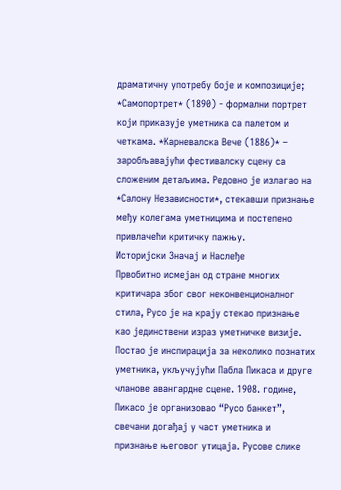драматичну употребу боје и композиције; *Самопортрет* (1890) - формални портрет који приказује уметника са палетом и четкама. *Карневалска Вече (1886)* – заробљавајући фестивалску сцену са сложеним детаљима. Редовно је излагао на *Салону Независности*, стекавши признање међу колегама уметницима и постепено привлачећи критичку пажњу.
Историјски Значај и Наслеђе
Првобитно исмејан од стране многих критичара због свог неконвенционалног стила, Русо је на крају стекао признање као јединствени израз уметничке визије. Постао је инспирација за неколико познатих уметника, укључујући Пабла Пикаса и друге чланове авангардне сцене. 1908. године, Пикасо је организовао “Русо банкет”, свечани догађај у част уметника и признање његовог утицаја. Русове слике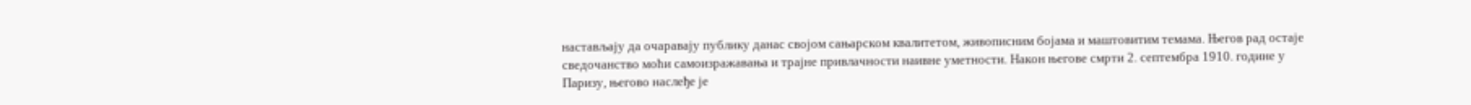настављају да очаравају публику данас својом сањарском квалитетом, живописним бојама и маштовитим темама. Његов рад остаје сведочанство моћи самоизражавања и трајне привлачности наивне уметности. Након његове смрти 2. септембра 1910. године у Паризу, његово наслеђе је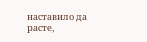наставило да расте,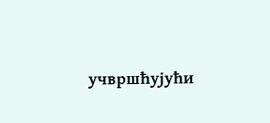учвршћујући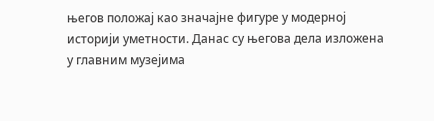његов положај као значајне фигуре у модерној историји уметности. Данас су његова дела изложена у главним музејима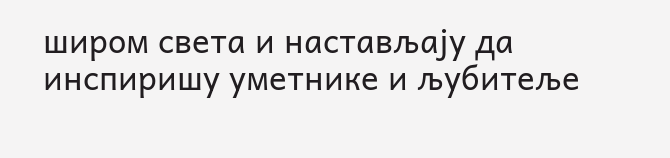широм света и настављају да инспиришу уметнике и љубитеље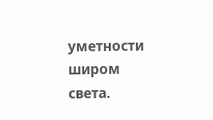уметности широм света.